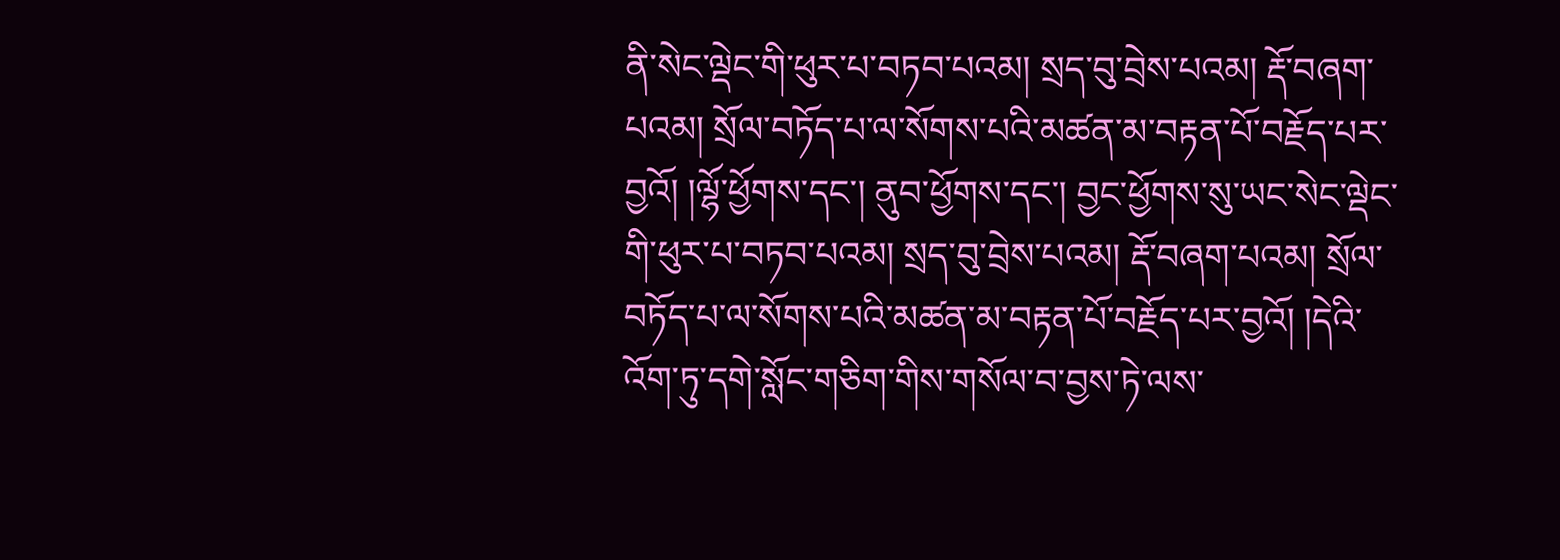ནི་སེང་ལྡེང་གི་ཕུར་པ་བཏབ་པའམ། སྲད་བུ་བྲེས་པའམ། རྡོ་བཞག་པའམ། སྲོལ་བཏོད་པ་ལ་སོགས་པའི་མཚན་མ་བརྟན་པོ་བརྗོད་པར་བྱའོ། །ལྷོ་ཕྱོགས་དང་། ནུབ་ཕྱོགས་དང་། བྱང་ཕྱོགས་སུ་ཡང་སེང་ལྡེང་གི་ཕུར་པ་བཏབ་པའམ། སྲད་བུ་བྲེས་པའམ། རྡོ་བཞག་པའམ། སྲོལ་བཏོད་པ་ལ་སོགས་པའི་མཚན་མ་བརྟན་པོ་བརྗོད་པར་བྱའོ། །དེའི་འོག་ཏུ་དགེ་སློང་གཅིག་གིས་གསོལ་བ་བྱས་ཏེ་ལས་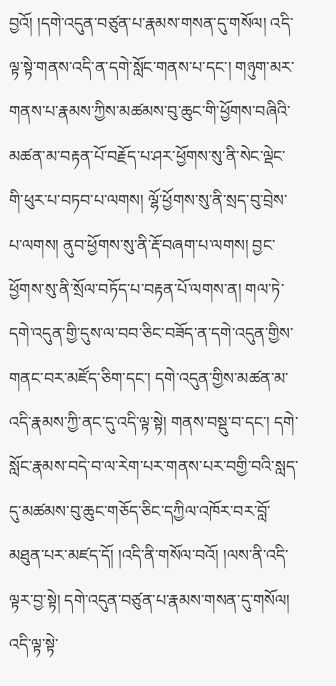བྱའོ། །དགེ་འདུན་བཙུན་པ་རྣམས་གསན་དུ་གསོལ། འདི་ལྟ་སྟེ་གནས་འདི་ན་དགེ་སློང་གནས་པ་དང་། གཉུག་མར་གནས་པ་རྣམས་ཀྱིས་མཚམས་བུ་ཆུང་གི་ཕྱོགས་བཞིའི་མཚན་མ་བརྟན་པོ་བརྗོད་པ་ཤར་ཕྱོགས་སུ་ནི་སེང་ལྡེང་གི་ཕུར་པ་བཏབ་པ་ལགས། ལྷོ་ཕྱོགས་སུ་ནི་སྲད་བུ་བྲེས་པ་ལགས། ནུབ་ཕྱོགས་སུ་ནི་རྡོ་བཞག་པ་ལགས། བྱང་ཕྱོགས་སུ་ནི་སྲོལ་བཏོད་པ་བརྟན་པོ་ལགས་ན། གལ་ཏེ་དགེ་འདུན་གྱི་དུས་ལ་བབ་ཅིང་བཟོད་ན་དགེ་འདུན་གྱིས་གནང་བར་མཛོད་ཅིག་དང་། དགེ་འདུན་གྱིས་མཚན་མ་འདི་རྣམས་ཀྱི་ནང་དུ་འདི་ལྟ་སྟེ། གནས་བསྡུ་བ་དང་། དགེ་སློང་རྣམས་བདེ་བ་ལ་རེག་པར་གནས་པར་བགྱི་བའི་སླད་དུ་མཚམས་བུ་ཆུང་གཅོད་ཅིང་དཀྱིལ་འཁོར་བར་བློ་མཐུན་པར་མཛད་དོ། །འདི་ནི་གསོལ་བའོ། །ལས་ནི་འདི་ལྟར་བྱ་སྟེ། དགེ་འདུན་བཙུན་པ་རྣམས་གསན་དུ་གསོལ། འདི་ལྟ་སྟེ་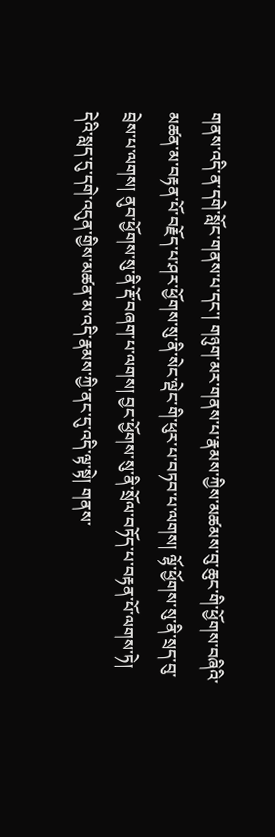གནས་འདི་ན་དགེ་སློང་གནས་པ་དང་། གཉུག་མར་གནས་པ་རྣམས་ཀྱིས་མཚམས་བུ་ཆུང་གི་ཕྱོགས་བཞིའི་མཚན་མ་བརྟན་པོ་བརྗོད་པ་ཤར་ཕྱོགས་སུ་ནི་སེང་ལྡེང་གི་ཕུར་པ་བཏབ་པ་ལགས། ལྷོ་ཕྱོགས་སུ་ནི་སྲད་བུ་བྲེས་པ་ལགས། ནུབ་ཕྱོགས་སུ་ནི་རྡོ་བཞག་པ་ལགས། བྱང་ཕྱོགས་སུ་ནི་སྲོལ་བཏོད་པ་བརྟན་པོ་ལགས་ཏེ། དེའི་སླད་དུ་དགེ་འདུན་གྱིས་མཚན་མ་འདི་རྣམས་ཀྱི་ནང་དུ་འདི་ལྟ་སྟེ། གནས་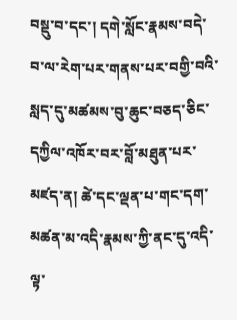བསྡུ་བ་དང་། དགེ་སློང་རྣམས་བདེ་བ་ལ་རེག་པར་གནས་པར་བགྱི་བའི་སླད་དུ་མཚམས་བུ་ཆུང་བཅད་ཅིང་དཀྱིལ་འཁོར་བར་བློ་མཐུན་པར་མཛད་ན། ཚེ་དང་ལྡན་པ་གང་དག་མཚན་མ་འདི་རྣམས་ཀྱི་ནང་དུ་འདི་ལྟ་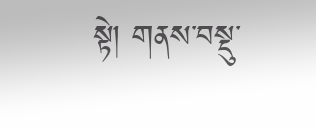སྟེ། གནས་བསྡུ་